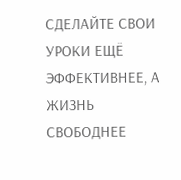СДЕЛАЙТЕ СВОИ УРОКИ ЕЩЁ ЭФФЕКТИВНЕЕ, А ЖИЗНЬ СВОБОДНЕЕ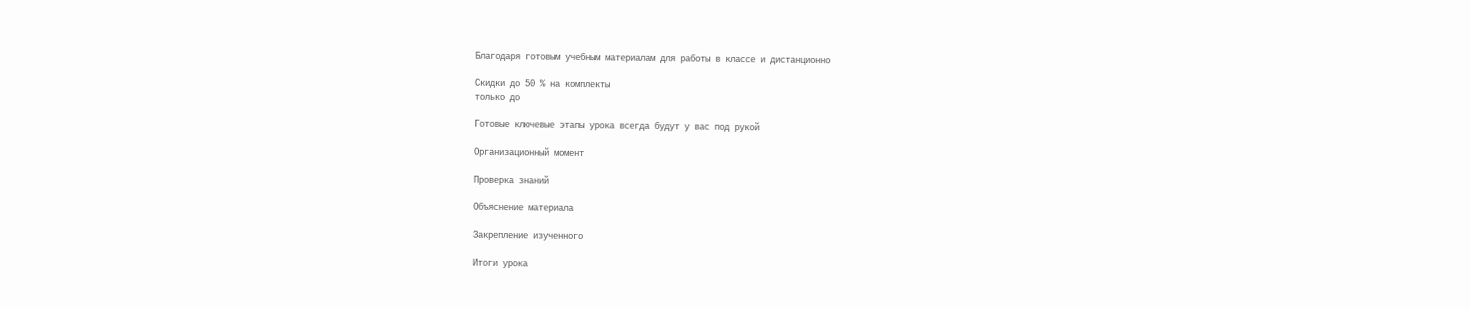Благодаря готовым учебным материалам для работы в классе и дистанционно

Скидки до 50 % на комплекты
только до

Готовые ключевые этапы урока всегда будут у вас под рукой

Организационный момент

Проверка знаний

Объяснение материала

Закрепление изученного

Итоги урока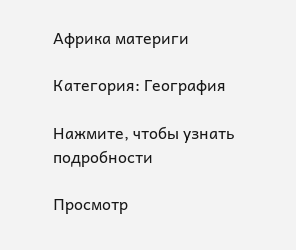Африка материги

Категория: География

Нажмите, чтобы узнать подробности

Просмотр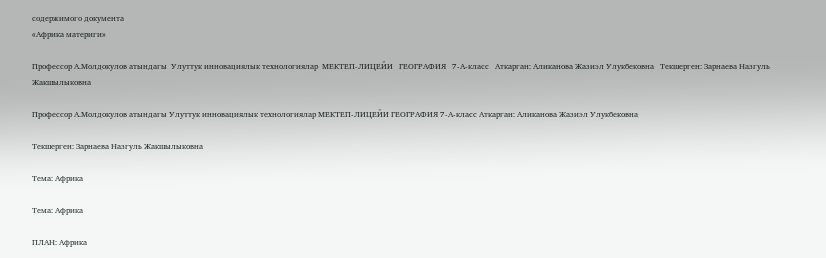содержимого документа
«Африка материги»

Профессор А.Молдокулов атындагы  Улуттук инновациялык технологиялар  МЕКТЕП-ЛИЦЕЙИ   ГЕОГРАФИЯ   7-А-класс   Аткарган: Аликанова Жазиэл Улукбековна   Текшерген: Зарнаева Назгуль Жакшылыковна

Профессор А.Молдокулов атындагы Улуттук инновациялык технологиялар МЕКТЕП-ЛИЦЕЙИ ГЕОГРАФИЯ 7-А-класс Аткарган: Аликанова Жазиэл Улукбековна

Текшерген: Зарнаева Назгуль Жакшылыковна

Тема: Африка

Тема: Африка

ПЛАН: Африка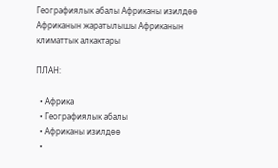Географиялык абалы Африканы изилдөө Африканын жаратылышы Африканын климаттык алкактары

ПЛАН:

  • Африка
  • Географиялык абалы
  • Африканы изилдөө
  •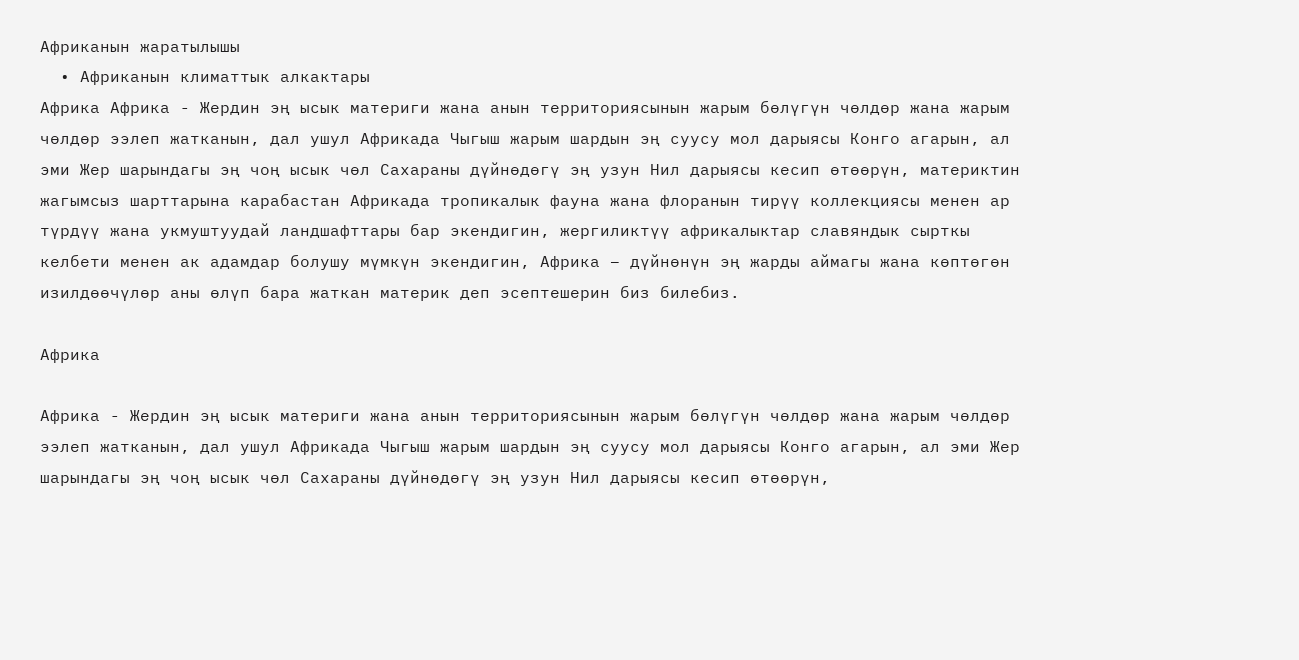Африканын жаратылышы
  • Африканын климаттык алкактары
Африка Африка - Жердин эң ысык материги жана анын территориясынын жарым бѳлүгүн чөлдөр жана жарым чѳлдѳр ээлеп жатканын, дал ушул Африкада Чыгыш жарым шардын эң суусу мол дарыясы Конго агарын, ал эми Жер шарындагы эң чоң ысык чөл Сахараны дүйнѳдѳгү эң узун Нил дарыясы кесип өтөөрүн, материктин жагымсыз шарттарына карабастан Африкада тропикалык фауна жана флоранын тирүү коллекциясы менен ар түрдүү жана укмуштуудай ландшафттары бар экендигин, жергиликтүү африкалыктар славяндык сырткы келбети менен ак адамдар болушу мүмкүн экендигин, Африка – дүйнөнүн эң жарды аймагы жана көптөгөн изилдөөчүлөр аны өлүп бара жаткан материк деп эсептешерин биз билебиз.

Африка

Африка - Жердин эң ысык материги жана анын территориясынын жарым бѳлүгүн чөлдөр жана жарым чѳлдѳр ээлеп жатканын, дал ушул Африкада Чыгыш жарым шардын эң суусу мол дарыясы Конго агарын, ал эми Жер шарындагы эң чоң ысык чөл Сахараны дүйнѳдѳгү эң узун Нил дарыясы кесип өтөөрүн,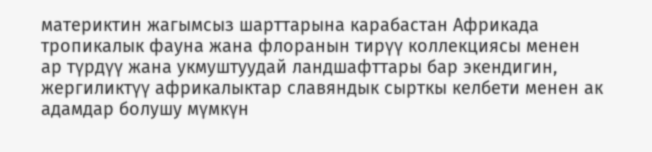материктин жагымсыз шарттарына карабастан Африкада тропикалык фауна жана флоранын тирүү коллекциясы менен ар түрдүү жана укмуштуудай ландшафттары бар экендигин, жергиликтүү африкалыктар славяндык сырткы келбети менен ак адамдар болушу мүмкүн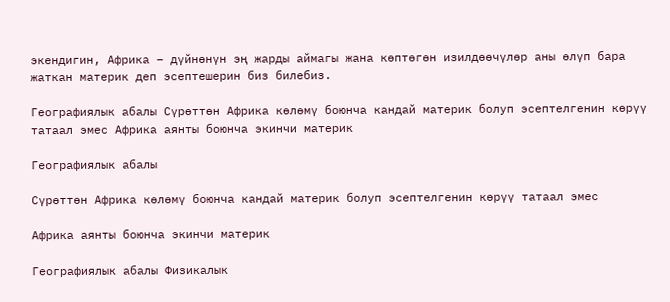экендигин, Африка – дүйнөнүн эң жарды аймагы жана көптөгөн изилдөөчүлөр аны өлүп бара жаткан материк деп эсептешерин биз билебиз.

Географиялык абалы Сүрѳттѳн Африка кѳлѳмү боюнча кандай материк болуп эсептелгенин кѳрүү татаал эмес Африка аянты боюнча экинчи материк

Географиялык абалы

Сүрѳттѳн Африка кѳлѳмү боюнча кандай материк болуп эсептелгенин кѳрүү татаал эмес

Африка аянты боюнча экинчи материк

Географиялык абалы Физикалык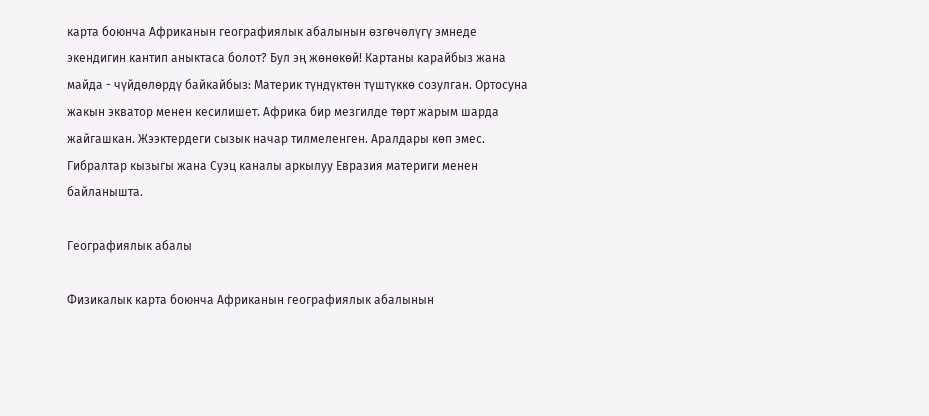карта боюнча Африканын географиялык абалынын өзгөчөлүгү эмнеде экендигин кантип аныктаса болот? Бул эң жөнөкөй! Картаны карайбыз жана майда - чүйдѳлѳрдү байкайбыз: Материк түндүктөн түштүккө созулган. Ортосуна жакын экватор менен кесилишет. Африка бир мезгилде төрт жарым шарда жайгашкан. Жээктердеги сызык начар тилмеленген. Аралдары көп эмес. Гибралтар кызыгы жана Суэц каналы аркылуу Евразия материги менен байланышта.

Географиялык абалы

Физикалык карта боюнча Африканын географиялык абалынын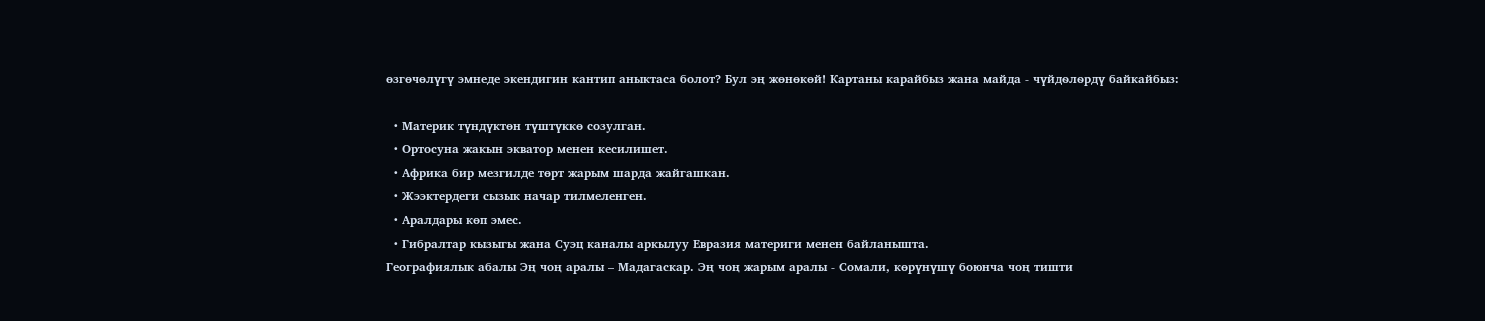өзгөчөлүгү эмнеде экендигин кантип аныктаса болот? Бул эң жөнөкөй! Картаны карайбыз жана майда - чүйдѳлѳрдү байкайбыз:

  • Материк түндүктөн түштүккө созулган.
  • Ортосуна жакын экватор менен кесилишет.
  • Африка бир мезгилде төрт жарым шарда жайгашкан.
  • Жээктердеги сызык начар тилмеленген.
  • Аралдары көп эмес.
  • Гибралтар кызыгы жана Суэц каналы аркылуу Евразия материги менен байланышта.
Географиялык абалы Эң чоң аралы – Мадагаскар. Эң чоң жарым аралы - Сомали, көрүнүшү боюнча чоң тишти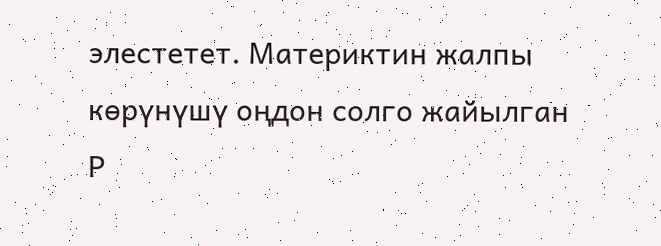элестетет. Материктин жалпы көрүнүшү оңдон солго жайылган Р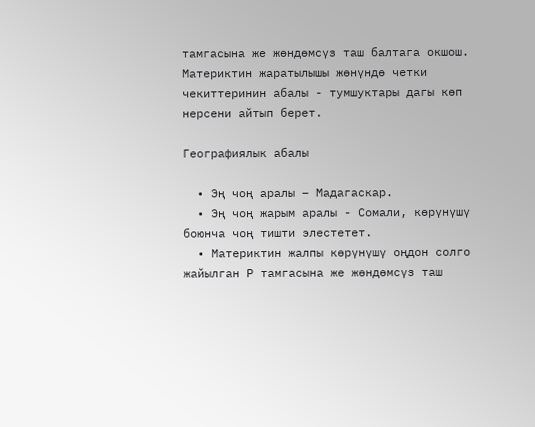тамгасына же жѳндѳмсүз таш балтага окшош. Материктин жаратылышы жөнүндө четки чекиттеринин абалы - тумшуктары дагы кѳп нерсени айтып берет.

Географиялык абалы

  • Эң чоң аралы – Мадагаскар.
  • Эң чоң жарым аралы - Сомали, көрүнүшү боюнча чоң тишти элестетет.
  • Материктин жалпы көрүнүшү оңдон солго жайылган Р тамгасына же жѳндѳмсүз таш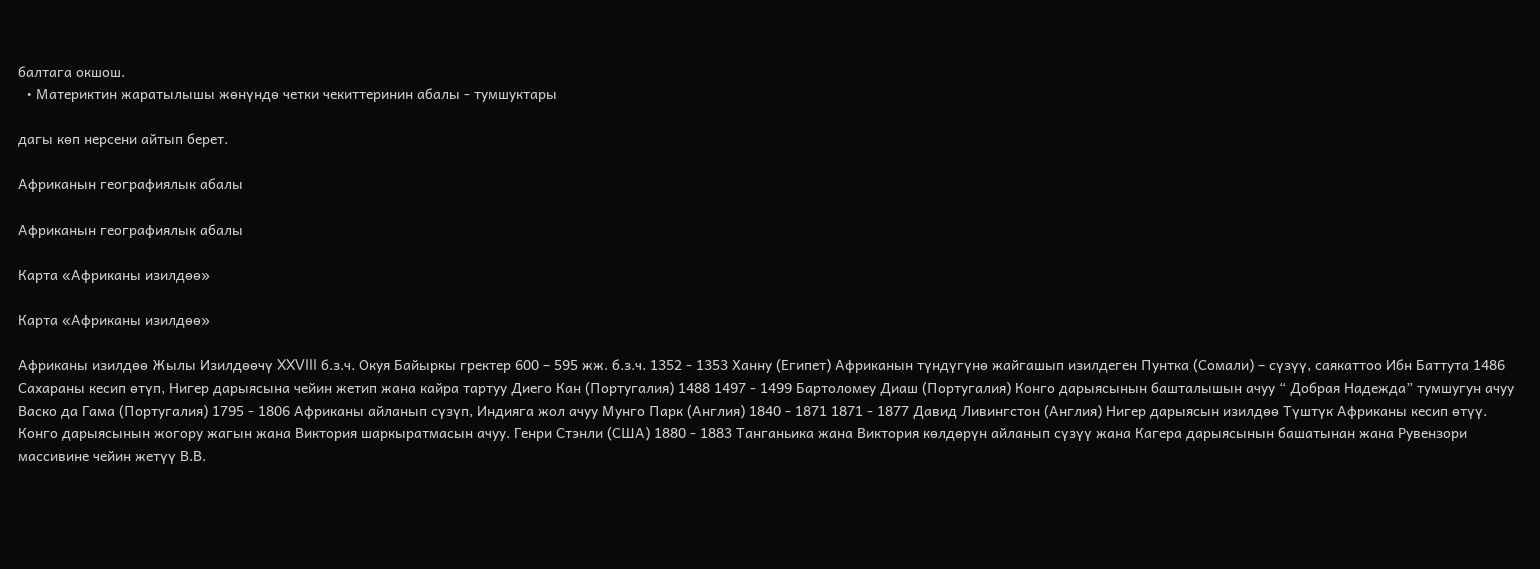балтага окшош.
  • Материктин жаратылышы жөнүндө четки чекиттеринин абалы - тумшуктары

дагы кѳп нерсени айтып берет.

Африканын географиялык абалы

Африканын географиялык абалы

Карта «Африканы изилдөө»

Карта «Африканы изилдөө»

Африканы изилдөө Жылы Изилдөөчү XXVIII б.з.ч. Окуя Байыркы гректер 600 – 595 жж. б.з.ч. 1352 - 1353 Ханну (Египет) Африканын түндүгүнө жайгашып изилдеген Пунтка (Сомали) – сүзүү, саякаттоо Ибн Баттута 1486 Сахараны кесип өтүп, Нигер дарыясына чейин жетип жана кайра тартуу Диего Кан (Португалия) 1488 1497 - 1499 Бартоломеу Диаш (Португалия) Конго дарыясынын башталышын ачуу “ Добрая Надежда” тумшугун ачуу Васко да Гама (Португалия) 1795 - 1806 Африканы айланып сүзүп, Индияга жол ачуу Мунго Парк (Англия) 1840 - 1871 1871 - 1877 Давид Ливингстон (Англия) Нигер дарыясын изилдөө Түштүк Африканы кесип өтүү. Конго дарыясынын жогору жагын жана Виктория шаркыратмасын ачуу. Генри Стэнли (США) 1880 - 1883 Танганьика жана Виктория көлдөрүн айланып сүзүү жана Кагера дарыясынын башатынан жана Рувензори массивине чейин жетүү В.В.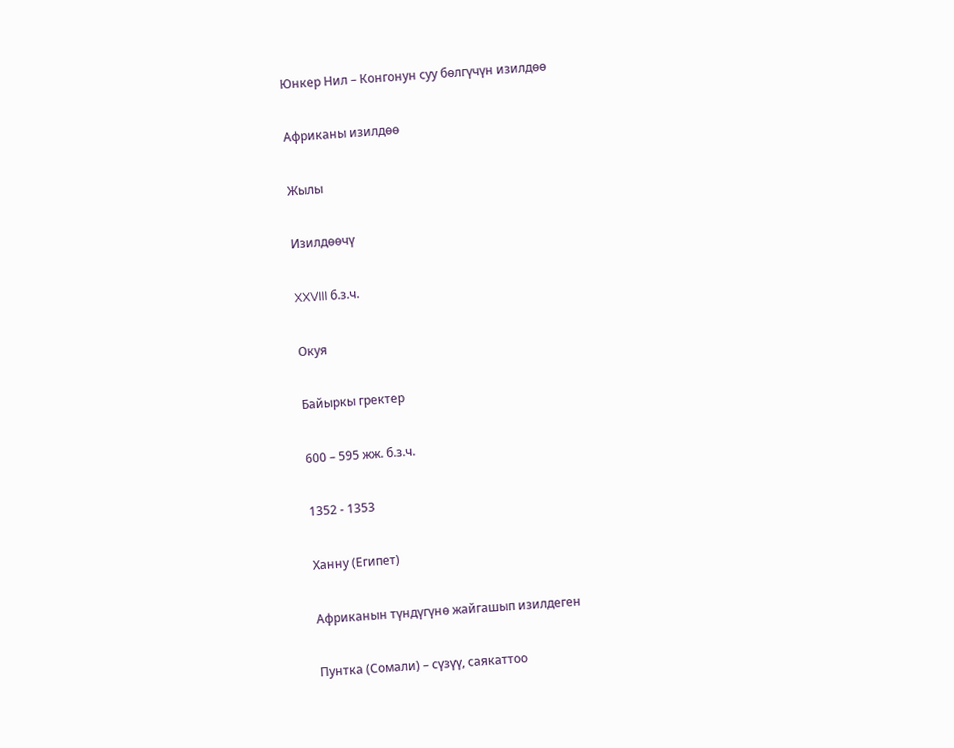Юнкер Нил – Конгонун суу бөлгүчүн изилдөө

Африканы изилдөө

Жылы

Изилдөөчү

XXVIII б.з.ч.

Окуя

Байыркы гректер

600 – 595 жж. б.з.ч.

1352 - 1353

Ханну (Египет)

Африканын түндүгүнө жайгашып изилдеген

Пунтка (Сомали) – сүзүү, саякаттоо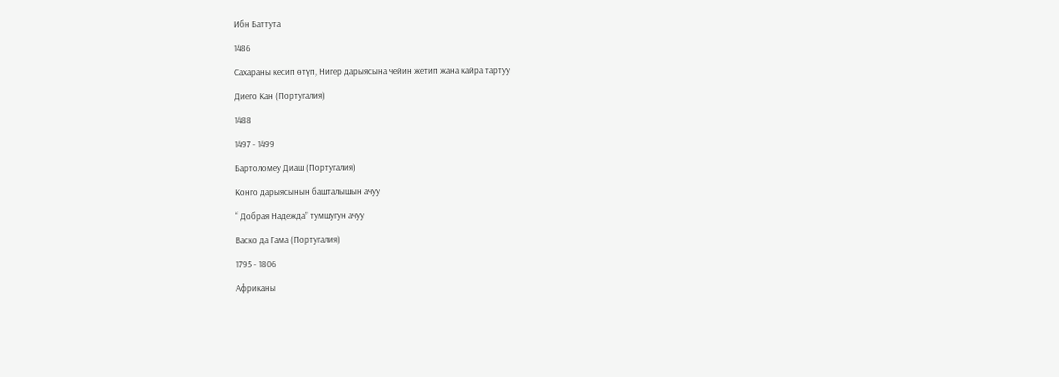Ибн Баттута

1486

Сахараны кесип өтүп, Нигер дарыясына чейин жетип жана кайра тартуу

Диего Кан (Португалия)

1488

1497 - 1499

Бартоломеу Диаш (Португалия)

Конго дарыясынын башталышын ачуу

“ Добрая Надежда” тумшугун ачуу

Васко да Гама (Португалия)

1795 - 1806

Африканы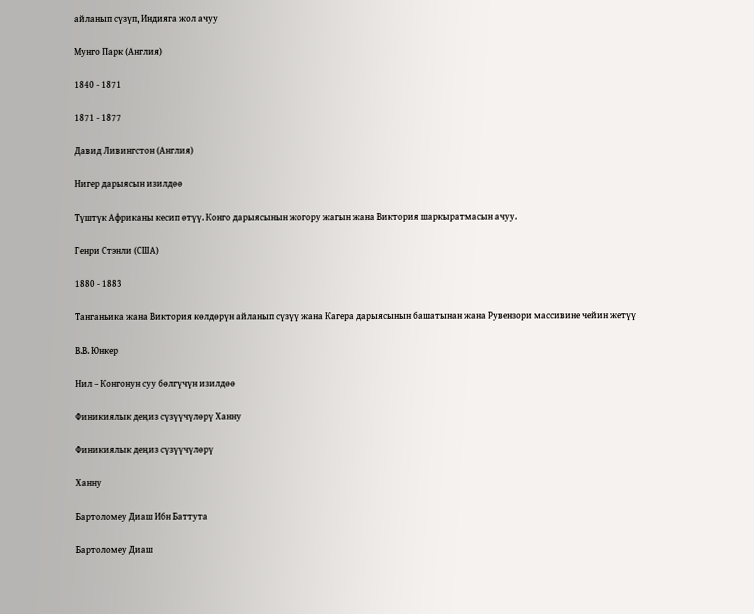айланып сүзүп, Индияга жол ачуу

Мунго Парк (Англия)

1840 - 1871

1871 - 1877

Давид Ливингстон (Англия)

Нигер дарыясын изилдөө

Түштүк Африканы кесип өтүү. Конго дарыясынын жогору жагын жана Виктория шаркыратмасын ачуу.

Генри Стэнли (США)

1880 - 1883

Танганьика жана Виктория көлдөрүн айланып сүзүү жана Кагера дарыясынын башатынан жана Рувензори массивине чейин жетүү

В.В. Юнкер

Нил – Конгонун суу бөлгүчүн изилдөө

Финикиялык деңиз сүзүүчүлөрү Ханну

Финикиялык деңиз сүзүүчүлөрү

Ханну

Бартоломеу Диаш Ибн Баттута

Бартоломеу Диаш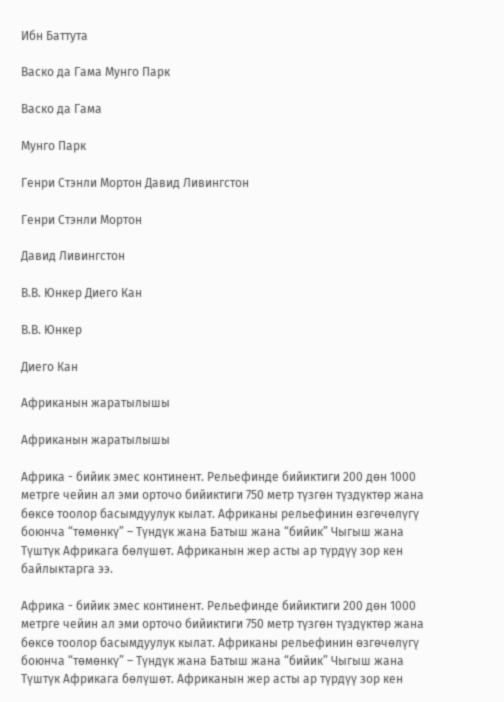Ибн Баттута

Васко да Гама Мунго Парк

Васко да Гама

Мунго Парк

Генри Стэнли Мортон Давид Ливингстон

Генри Стэнли Мортон

Давид Ливингстон

В.В. Юнкер Диего Кан

В.В. Юнкер

Диего Кан

Африканын жаратылышы

Африканын жаратылышы

Африка - бийик эмес континент. Рельефинде бийиктиги 200 дөн 1000 метрге чейин ал эми орточо бийиктиги 750 метр түзгѳн түздүктөр жана бөксө тоолор басымдуулук кылат. Африканы рельефинин өзгөчөлүгү боюнча “төмөнкү” – Түндүк жана Батыш жана “бийик” Чыгыш жана Түштүк Африкага бөлүшөт. Африканын жер асты ар түрдүү зор кен байлыктарга ээ.

Африка - бийик эмес континент. Рельефинде бийиктиги 200 дөн 1000 метрге чейин ал эми орточо бийиктиги 750 метр түзгѳн түздүктөр жана бөксө тоолор басымдуулук кылат. Африканы рельефинин өзгөчөлүгү боюнча “төмөнкү” – Түндүк жана Батыш жана “бийик” Чыгыш жана Түштүк Африкага бөлүшөт. Африканын жер асты ар түрдүү зор кен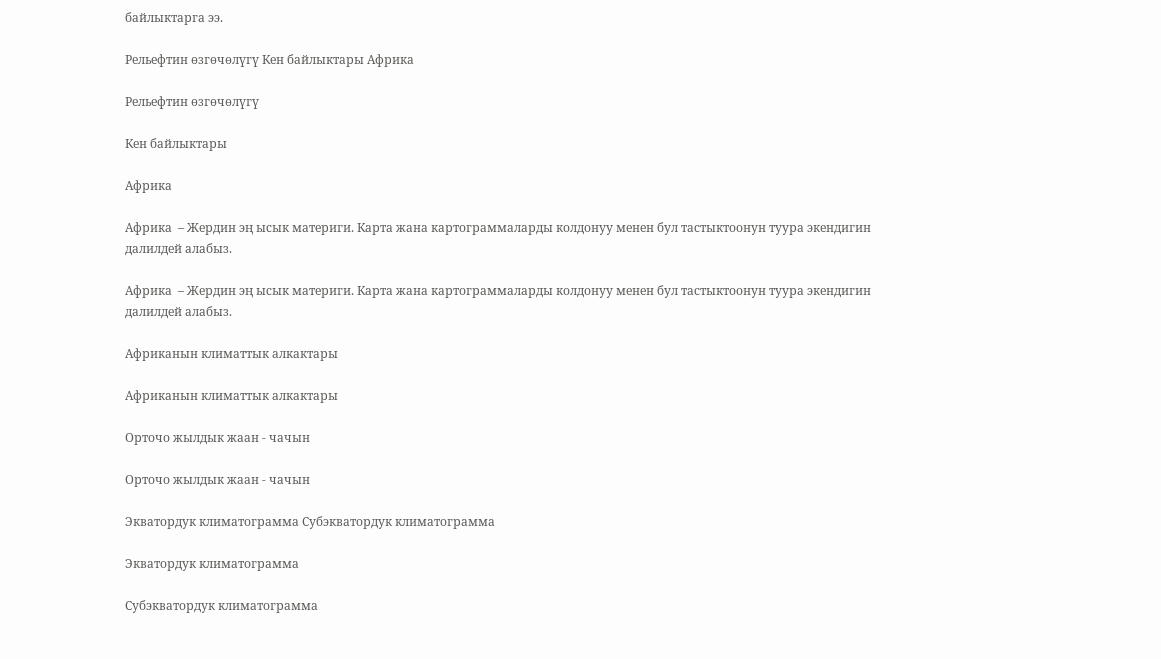байлыктарга ээ.

Рельефтин өзгөчөлүгү Кен байлыктары Африка

Рельефтин өзгөчөлүгү

Кен байлыктары

Африка

Африка  – Жердин эң ысык материги. Карта жана картограммаларды колдонуу менен бул тастыктоонун туура экендигин далилдей алабыз.

Африка  – Жердин эң ысык материги. Карта жана картограммаларды колдонуу менен бул тастыктоонун туура экендигин далилдей алабыз.

Африканын климаттык алкактары

Африканын климаттык алкактары

Орточо жылдык жаан - чачын

Орточо жылдык жаан - чачын

Экватордук климатограмма Субэкватордук климатограмма

Экватордук климатограмма

Субэкватордук климатограмма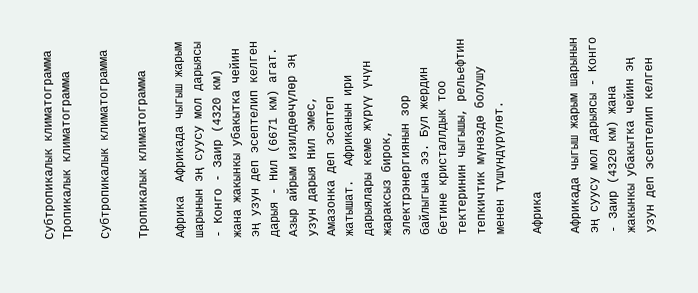Субтропикалык климатограмма Тропикалык климатограмма

Субтропикалык климатограмма

Тропикалык климатограмма

Африка  Африкада чыгыш жарым шарынын эң суусу мол дарыясы - Конго - Заир (4320 км) жана жакынкы убакытка чейин эң узун деп эсептелип келген дарыя - Нил (6671 км) агат. Азыр айрым изилдөөчүлөр эң узун дарыя Нил эмес, Амазонка деп эсептеп жатышат.  Африканын ири дарыялары кеме жүрүү үчүн жараксыз бирок, электрэнергиянын зор байлыгына ээ. Бул жердин бетине кристаллдык тоо тектеринин чыгышы, рельефтин тепкичтик мүнөздө болушу менен түшүндүрүлѳт.

Африка

Африкада чыгыш жарым шарынын эң суусу мол дарыясы - Конго - Заир (4320 км) жана жакынкы убакытка чейин эң узун деп эсептелип келген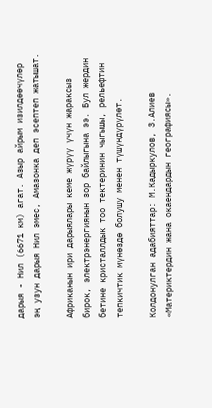дарыя - Нил (6671 км) агат. Азыр айрым изилдөөчүлөр эң узун дарыя Нил эмес, Амазонка деп эсептеп жатышат.

Африканын ири дарыялары кеме жүрүү үчүн жараксыз бирок, электрэнергиянын зор байлыгына ээ. Бул жердин бетине кристаллдык тоо тектеринин чыгышы, рельефтин тепкичтик мүнөздө болушу менен түшүндүрүлѳт.

Колдонулган адабияттар: М.Кадыркулов, З.Алиев «Материктердин жана окаендардын географиясы».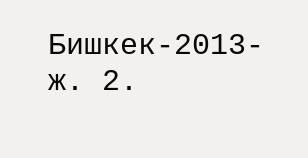Бишкек-2013-ж. 2.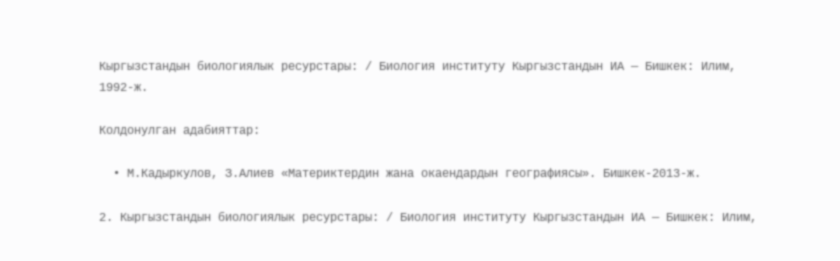Кыргызстандын биологиялык ресурстары: / Биология институту Кыргызстандын ИА — Бишкек: Илим, 1992-ж.

Колдонулган адабияттар:

  • М.Кадыркулов, З.Алиев «Материктердин жана окаендардын географиясы». Бишкек-2013-ж.

2. Кыргызстандын биологиялык ресурстары: / Биология институту Кыргызстандын ИА — Бишкек: Илим,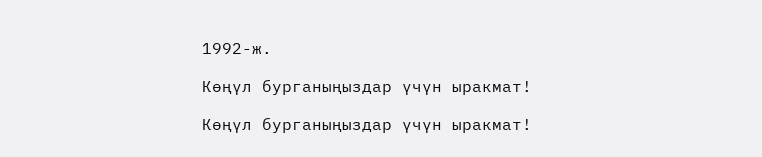1992-ж.

Көңүл бурганыңыздар үчүн ыракмат!

Көңүл бурганыңыздар үчүн ыракмат!